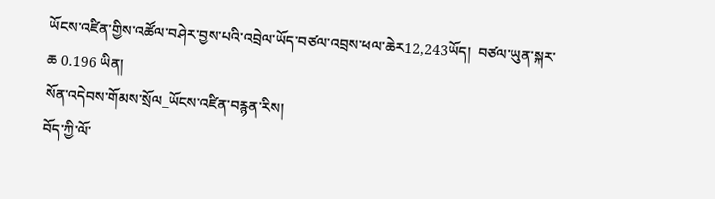ཡོངས་འཛིན་གྱིས་འཚོལ་བཤེར་བྱས་པའི་འབྲེལ་ཡོད་བཙལ་འབྲས་ཕལ་ཆེར12,243ཡོད།  བཙལ་ཡུན་སྐར་ཆ 0.196 ཡིན།
སོན་འདེབས་གོམས་སྲོལ_ཡོངས་འཛིན་བརྙན་རིས།
བོད་ཀྱི་ལོ་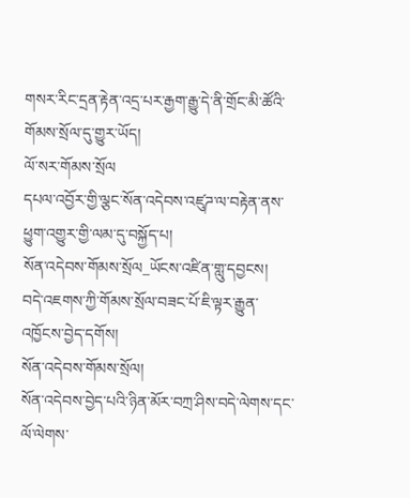གསར་རིང་དྲན་རྟེན་འདྲ་པར་རྒྱག་རྒྱུ་དེ་ནི་གྲོང་མི་ཚོའི་གོམས་སྲོལ་དུ་གྱུར་ཡོད།
ལོ་སར་གོམས་སྲོལ
དཔལ་འབྱོར་གྱི་ལྕང་སོན་འདེབས་འཛུཌ་ལ་བརྟེན་ནས་ཕྱུག་འགྱུར་གྱི་ལམ་དུ་བསྐྱོད་པ།
སོན་འདེབས་གོམས་སྲོལ_ཡོངས་འཛིན་གླུ་དབྱངས།
བདེ་འཇགས་ཀྱི་གོམས་སྲོལ་བཟང་པོ་ཇི་ལྟར་རྒྱུན་འཁྱོངས་བྱེད་དགོས།
སོན་འདེབས་གོམས་སྲོལ།
སོན་འདེབས་བྱེད་པའི་ཉིན་མོར་བཀྲ་ཤིས་བདེ་ལེགས་དང་ལོ་ལེགས་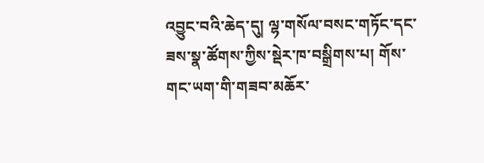འབྱུང་བའི་ཆེད་དུ། ལྷ་གསོལ་བསང་གཏོང་དང་ཟས་སྣ་ཚོགས་ཀྱིས་སྡེར་ཁ་བསྒྲིགས་པ། གོས་གང་ཡག་གི་གཟབ་མཆོར་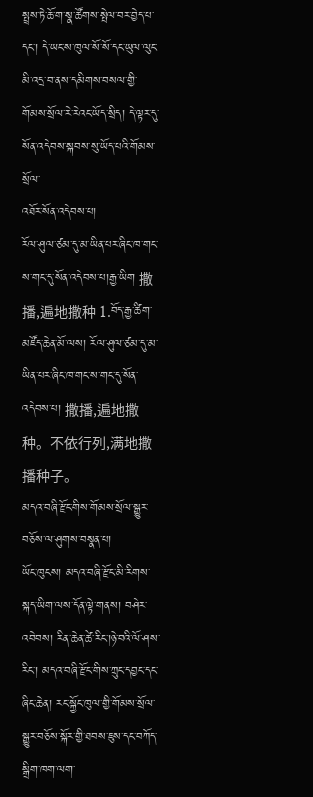སྤྲས་ཏེ་ཆོ་ག་སྣ་ཚོགས་སྤེལ་བར་བྱེད་པ་དང་། དེ་ཡང་ས་ཁུལ་སོ་སོ་དང་ཡུལ་ལུང་མི་འདྲ་བ་ནས་དམིགས་བསལ་གྱི་གོམས་སྲོལ་རེ་རེའང་ཡོད་སྲིད། དེ་ལྟར་དུ་སོན་འདེབས་སྐབས་སུ་ཡོད་པའི་གོམས་སྲོལ་
འཐོར་སོན་འདེབས་པ།
རོལ་ཤུལ་ཙམ་དུ་མ་ཡིན་པར་ཞིང་ཁ་གང་ས་གང་དུ་སོན་འདེབས་པ།རྒྱ་ཡིག 撒播,遍地撒种 1.བོད་རྒྱ་ཚིག་མཛོད་ཆེན་མོ་ལས། རོལ་ཤུལ་ཙམ་དུ་མ་ཡིན་པར་ཞིང་ཁ་གང་ས་གང་དུ་སོན་འདེབས་པ། 撒播,遍地撒种。不依行列,满地撒播种子。
མདའ་བཞི་རྫོང་གིས་གོམས་སྲོལ་སྒྱུར་བཅོས་ལ་ཤུགས་བསྣན་པ།
ཡོང་ཁུངས། མདའ་བཞི་རྫོང་མི་རིགས་སྐད་ཡིག་ལས་དོན་ལྟེ་གནས། བཤེར་འབེབས། རིན་ཆེན་ཚེ་རིང་།ཉེ་བའི་ལོ་ཤས་རིང་། མདའ་བཞི་རྫོང་གིས་ཀྲུང་དབྱང་དང་ཞིང་ཆེན། རང་སྐྱོང་ཁུལ་གྱི་གོམས་སྲོལ་སྒྱུར་བཅོས་སྐོར་གྱི་ཐབས་ཇུས་དང་བཀོད་སྒྲིག་ཁག་ལག་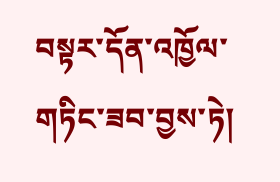བསྟར་དོན་འཁྱོལ་གཏིང་ཟབ་བྱས་ཏེ།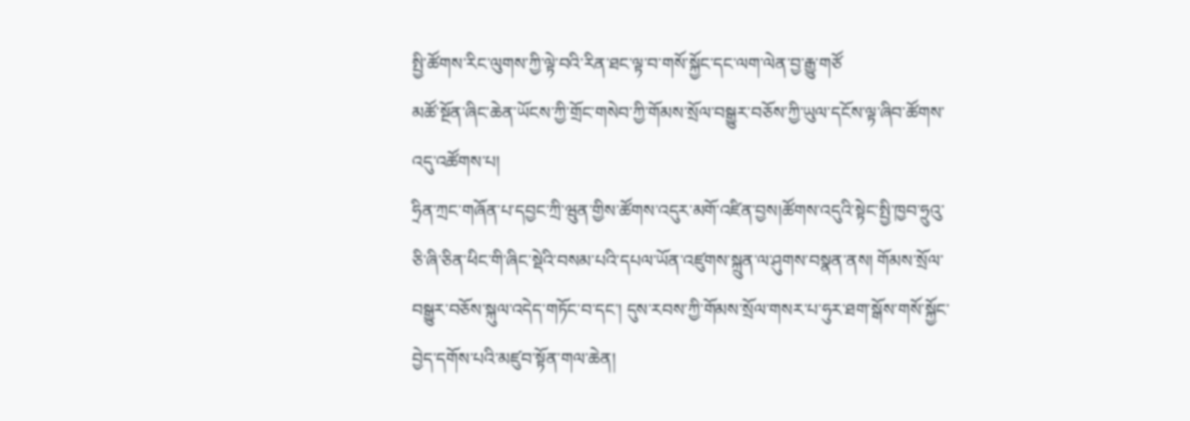སྤྱི་ཚོགས་རིང་ལུགས་ཀྱི་ལྟེ་བའི་རིན་ཐང་ལྟ་བ་གསོ་སྐྱོང་དང་ལག་ལེན་བྱ་རྒྱུ་གཙོ
མཚོ་སྔོན་ཞིང་ཆེན་ཡོངས་ཀྱི་གྲོང་གསེབ་ཀྱི་གོམས་སྲོལ་བསྒྱུར་བཅོས་ཀྱི་ཡུལ་དངོས་ལྟ་ཞིབ་ཚོགས་འདུ་འཚོགས་པ།
ཧྲིན་ཀྲང་གཞོན་པ་དབྱང་ཀྲི་ཝུན་གྱིས་ཚོགས་འདུར་མགོ་འཛིན་བྱས།ཚོགས་འདུའི་སྟེང་སྤྱི་ཁྱབ་ཧྲུའུ་ཅི་ཞི་ཅིན་ཕིང་གི་ཞིང་སྡེའི་བསམ་པའི་དཔལ་ཡོན་འཛུགས་སྐྲུན་ལ་ཤུགས་བསྣན་ནས། གོམས་སྲོལ་བསྒྱུར་བཅོས་སྐུལ་འདེད་གཏོང་བ་དང་། དུས་རབས་ཀྱི་གོམས་སྲོལ་གསར་པ་ཧུར་ཐག་སྒོས་གསོ་སྐྱོང་བྱེད་དགོས་པའི་མཛུབ་སྟོན་གལ་ཆེན།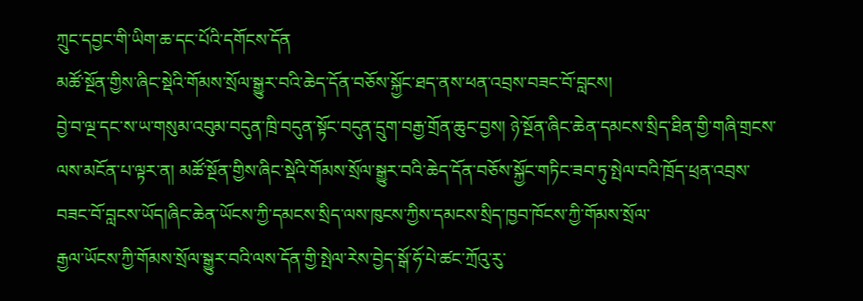ཀྲུང་དབྱང་གི་ཡིག་ཆ་དང་པོའི་དགོངས་དོན
མཚོ་སྔོན་གྱིས་ཞིང་སྡེའི་གོམས་སྲོལ་སྒྱུར་བའི་ཆེད་དོན་བཅོས་སྐྱོང་ཐད་ནས་ཕན་འབྲས་བཟང་བོ་བླངས།
བྱེ་བ་ལྔ་དང་ས་ཡ་གསུམ་འབུམ་བདུན་ཁྲི་བདུན་སྟོང་བདུན་དྲུག་བརྒྱ་གྲོན་ཆུང་བྱས། ཉེ་སྔོན་ཞིང་ཆེན་དམངས་སྲིད་ཐིན་གྱི་གཞི་གྲངས་ལས་མངོན་པ་ལྟར་ན། མཚོ་སྔོན་གྱིས་ཞིང་སྡེའི་གོམས་སྲོལ་སྒྱུར་བའི་ཆེད་དོན་བཅོས་སྐྱོང་གཏིང་ཟབ་ཏུ་སྤེལ་བའི་ཁྲོད་ཕྲན་འབྲས་བཟང་བོ་བླངས་ཡོད།ཞིང་ཆེན་ཡོངས་ཀྱི་དམངས་སྲིད་ལས་ཁུངས་ཀྱིས་དམངས་སྲིད་ཁྱབ་ཁོངས་ཀྱི་གོམས་སྲོལ་
རྒྱལ་ཡོངས་ཀྱི་གོམས་སྲོལ་སྒྱུར་བའི་ལས་དོན་གྱི་སྤེལ་རེས་བྱེད་སྒོ་ཧོ་པེ་ཚང་ཀྲོའུ་རུ་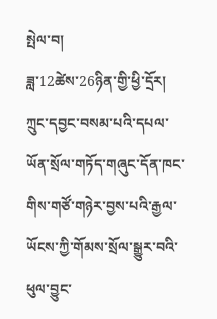སྤེལ་བ།
ཟླ་12ཚེས་26ཉིན་གྱི་ཕྱི་དྲོར། ཀྲུང་དབྱང་བསམ་པའི་དཔལ་ཡོན་སྲོལ་གཏོད་གཞུང་དོན་ཁང་གིས་གཙོ་གཉེར་བྱས་པའི་རྒྱལ་ཡོངས་ཀྱི་གོམས་སྲོལ་སྒྱུར་བའི་ཕུལ་བྱུང་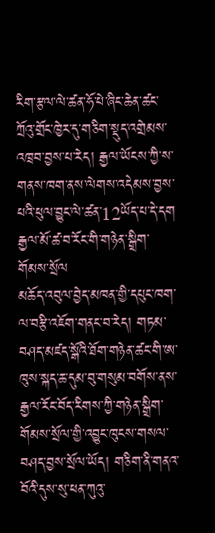རིག་རྩལ་ལེ་ཚན་ཧོ་པེ་ཞིང་ཆེན་ཚང་ཀྲོའུ་གྲོང་ཁྱེར་དུ་གཅིག་སྡུད་འགྲེམས་འཁྲབ་བྱས་པ་རེད། རྒྱལ་ཡོངས་ཀྱི་ས་གནས་ཁག་ནས་ལེགས་འདེམས་བྱས་པའི་ཕུལ་བྱུང་ལེ་ཚན་12ཡོད་པ་དེ་དག
རྒྱལ་མོ་ཚ་བ་རོང་གི་གཉེན་སྒྲིག་གོམས་སྲོལ
མཆོད་འབུལ་བྱེད་མཁན་གྱི་དཔུང་ཁག་ལ་བརྩི་འཇོག་གནང་བ་རེད། གཏམ་བཤད་མཛད་སྒོའི་ཐོག་གཉེན་ཚང་གི་ཨ་ཁུས་སྐད་ཆ་དུམ་བུ་གསུམ་བགོས་ནས་རྒྱལ་རོང་བོད་རིགས་ཀྱི་གཉེན་སྒྲིག་གོམས་སྲོལ་གྱི་འབྱུང་ཁུངས་གསལ་བཤད་བྱས་སྲོལ་ཡོད། གཅིག་ནི་གནའ་བོའི་དུས་སུ་ཕན་ཀུའུ་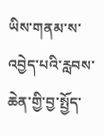ཡིས་གནམ་ས་འབྱེད་པའི་རླབས་ཆེན་གྱི་བྱ་སྤྱོད་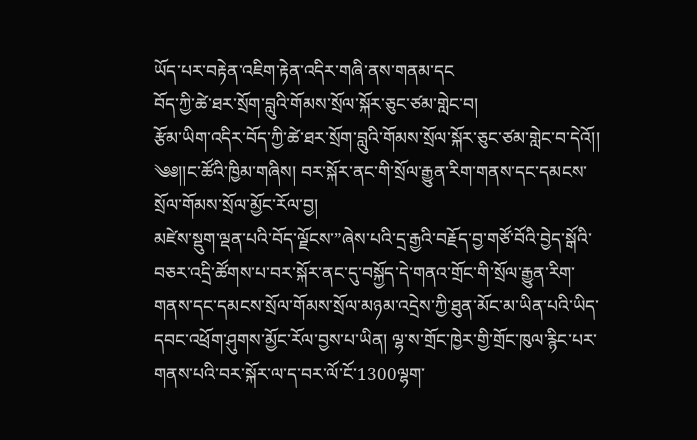ཡོད་པར་བརྟེན་འཇིག་རྟེན་འདིར་གཞི་ནས་གནམ་དང
བོད་ཀྱི་ཚེ་ཐར་སྲོག་བླུའི་གོམས་སྲོལ་སྐོར་ཅུང་ཙམ་གླེང་བ།
རྩོམ་ཡིག་འདིར་བོད་ཀྱི་ཚེ་ཐར་སྲོག་བླུའི་གོམས་སྲོལ་སྐོར་ཅུང་ཙམ་གླེང་བ་དེའོ།།
༄༅།།ང་ཚོའི་ཁྱིམ་གཞིས། བར་སྐོར་ནང་གི་སྲོལ་རྒྱུན་རིག་གནས་དང་དམངས་སྲོལ་གོམས་སྲོལ་མྱོང་རོལ་བྱ།
མཛེས་སྡུག་ལྡན་པའི་བོད་ལྗོངས་”ཞེས་པའི་དྲ་རྒྱའི་བརྗོད་བྱ་གཙོ་བོའི་བྱེད་སྒོའི་བཅར་འདྲི་ཚོགས་པ་བར་སྐོར་ནང་དུ་བསྐྱོད་དེ་གནའ་གྲོང་གི་སྲོལ་རྒྱུན་རིག་གནས་དང་དམངས་སྲོལ་གོམས་སྲོལ་མཉམ་འདྲེས་ཀྱི་ཐུན་མོང་མ་ཡིན་པའི་ཡིད་དབང་འཕྲོག་ཤུགས་མྱོང་རོལ་བྱས་པ་ཡིན། ལྷ་ས་གྲོང་ཁྱེར་གྱི་གྲོང་ཁུལ་རྙིང་པར་གནས་པའི་བར་སྐོར་ལ་ད་བར་ལོ་ངོ་1300ལྷག་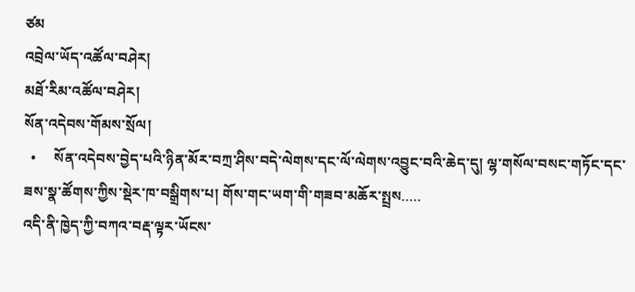ཙམ
འབྲེལ་ཡོད་འཚོལ་བཤེར།
མཐོ་རིམ་འཚོལ་བཤེར།
སོན་འདེབས་གོམས་སྲོལ།
  •     སོན་འདེབས་བྱེད་པའི་ཉིན་མོར་བཀྲ་ཤིས་བདེ་ལེགས་དང་ལོ་ལེགས་འབྱུང་བའི་ཆེད་དུ། ལྷ་གསོལ་བསང་གཏོང་དང་ཟས་སྣ་ཚོགས་ཀྱིས་སྡེར་ཁ་བསྒྲིགས་པ། གོས་གང་ཡག་གི་གཟབ་མཆོར་སྤྲས.....
འདི་ནི་ཁྱེད་ཀྱི་བཀའ་བརྡ་ལྟར་ཡོངས་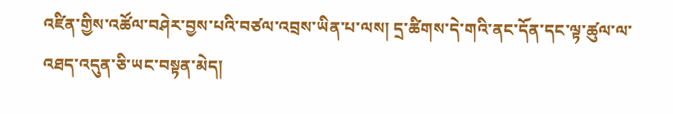འཛིན་གྱིས་འཚོལ་བཤེར་བྱས་པའི་བཙལ་འབྲས་ཡིན་པ་ལས། དྲ་ཚིགས་དེ་གའི་ནང་དོན་དང་ལྟ་ཚུལ་ལ་འཐད་འདུན་ཅི་ཡང་བསྟན་མེད།